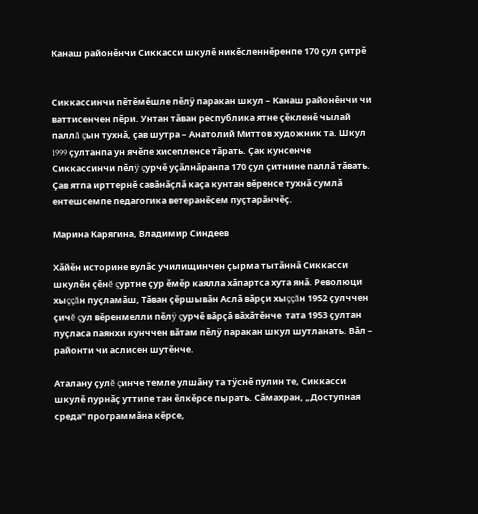Канаш районĕнчи Сиккасси шкулĕ никĕсленнĕренпе 170 çул çитрĕ


Сиккассинчи пĕтĕмĕшле пĕлÿ паракан шкул – Канаш районĕнчи чи ваттисенчен пĕри. Унтан тăван республика ятне çĕкленĕ чылай паллă çын тухнă, çав шутра – Анатолий Миттов художник та. Шкул 1999 çултанпа ун ячĕпе хисепленсе тăрать. Çак кунсенче Сиккассинчи пĕлÿ çурчĕ уçăлнăранпа 170 çул çитнине паллă тăвать. Çав ятпа ирттернĕ савăнăçлă каçа кунтан вĕренсе тухнă сумлă ентешсемпе педагогика ветеранĕсем пуçтарăнчĕç.

Марина Карягина, Владимир Синдеев

Хăйĕн историне вулăс училищинчен çырма тытăннă Сиккасси шкулĕн çĕнĕ çуртне çур ĕмĕр каялла хăпартса хута янă. Революци хыççăн пуçламăш, Тăван çĕршывăн Аслă вăрçи хыççăн 1952 çулччен çичĕ çул вĕренмелли пĕлÿ çурчĕ вăрçă вăхăтĕнче  тата 1953 çултан пуçласа паянхи кунччен вăтам пĕлÿ паракан шкул шутланать. Вăл – районти чи аслисен шутĕнче.

Аталану çулĕ çинче темле улшăну та тÿснĕ пулин те, Сиккасси шкулĕ пурнăç уттипе тан ĕлкĕрсе пырать. Сăмахран, „Доступная среда“ программăна кĕрсе,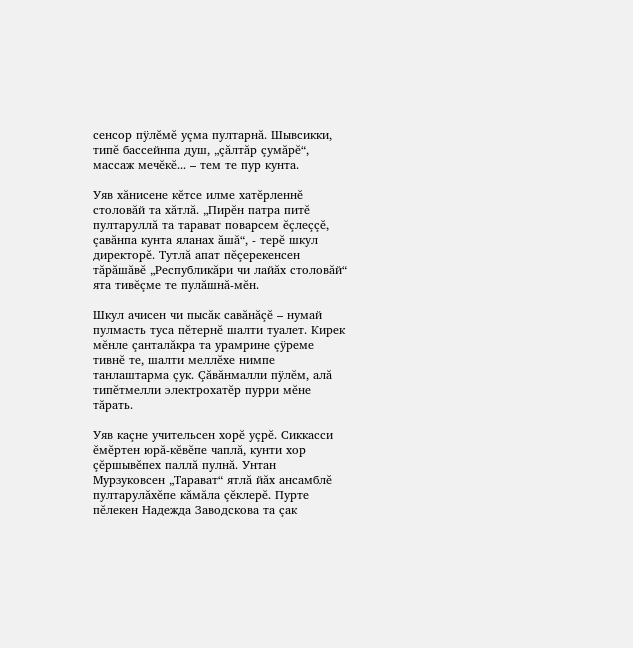сенсор пÿлĕмĕ уçма пултарнă. Шывсикки, типĕ бассейнпа душ, „çăлтăр çумăрĕ“, массаж мечĕкĕ... – тем те пур кунта.

Уяв хăнисене кĕтсе илме хатĕрленнĕ столовăй та хăтлă. „Пирĕн патра питĕ пултаруллă та тарават поварсем ĕçлеççĕ, çавăнпа кунта яланах ăшă“, - терĕ шкул директорĕ. Тутлă апат пĕçерекенсен тăрăшăвĕ „Республикăри чи лайăх столовăй“ ята тивĕçме те пулăшнă-мĕн.

Шкул ачисен чи пысăк савăнăçĕ – нумай пулмасть туса пĕтернĕ шалти туалет. Кирек мĕнле çанталăкра та урамрине çÿреме тивнĕ те, шалти меллĕхе нимпе танлаштарма çук. Çăвăнмалли пÿлĕм, алă типĕтмелли электрохатĕр пурри мĕне тăрать.

Уяв каçне учительсен хорĕ уçрĕ. Сиккасси ĕмĕртен юрă-кĕвĕпе чаплă, кунти хор çĕршывĕпех паллă пулнă. Унтан Мурзуковсен „Тарават“ ятлă йăх ансамблĕ пултарулăхĕпе кăмăла çĕклерĕ. Пурте пĕлекен Надежда Заводскова та çак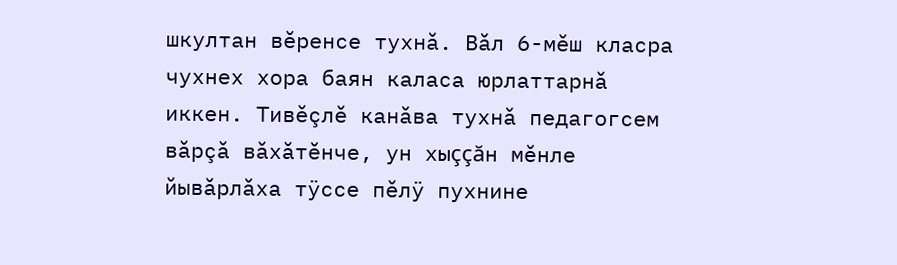шкултан вĕренсе тухнă. Вăл 6-мĕш класра чухнех хора баян каласа юрлаттарнă иккен. Тивĕçлĕ канăва тухнă педагогсем вăрçă вăхăтĕнче, ун хыççăн мĕнле йывăрлăха тÿссе пĕлÿ пухнине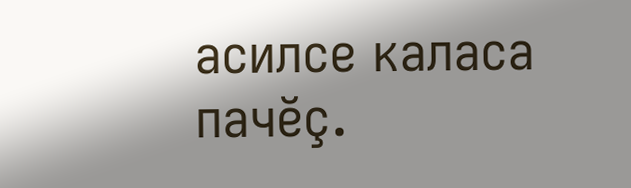асилсе каласа пачĕç.